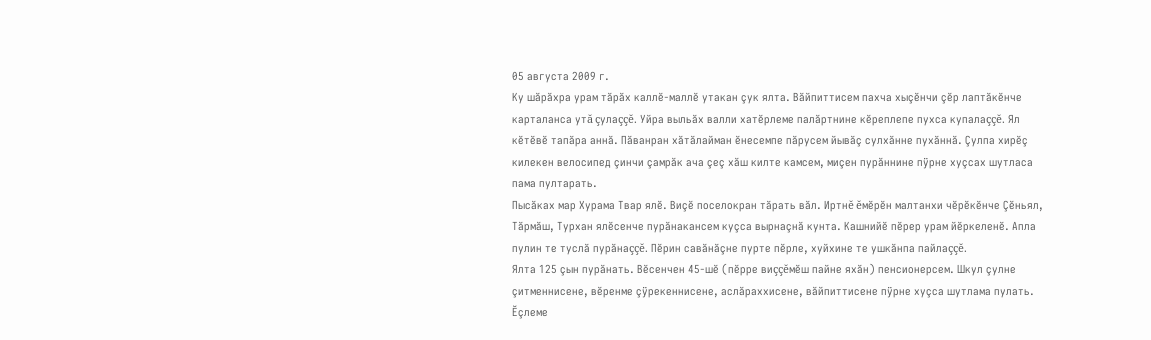05 августа 2009 г.
Ку шăрăхра урам тăрăх каллĕ-маллĕ утакан çук ялта. Вăйпиттисем пахча хыçĕнчи çĕр лаптăкĕнче карталанса утă çулаççĕ. Уйра выльăх валли хатĕрлеме палăртнине кĕреплепе пухса купалаççĕ. Ял кĕтĕвĕ тапăра аннă. Пăванран хăтăлайман ĕнесемпе пăрусем йывăç сулхăнне пухăннă. Çулпа хирĕç килекен велосипед çинчи çамрăк ача çеç хăш килте камсем, миçен пурăннине пÿрне хуçсах шутласа пама пултарать.
Пысăках мар Хурама Твар ялĕ. Виçĕ поселокран тăрать вăл. Иртнĕ ĕмĕрĕн малтанхи чĕрĕкĕнче Çĕньял, Тăрмăш, Турхан ялĕсенче пурăнакансем куçса вырнаçнă кунта. Кашнийĕ пĕрер урам йĕркеленĕ. Апла пулин те туслă пурăнаççĕ. Пĕрин савăнăçне пурте пĕрле, хуйхине те ушкăнпа пайлаççĕ.
Ялта 125 çын пурăнать. Вĕсенчен 45-шĕ (пĕрре виççĕмĕш пайне яхăн) пенсионерсем. Шкул çулне çитменнисене, вĕренме çÿрекеннисене, аслăраххисене, вăйпиттисене пÿрне хуçса шутлама пулать. Ĕçлеме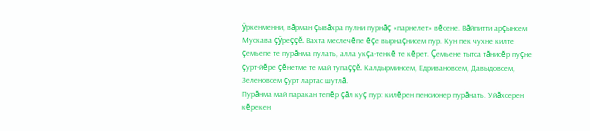ÿркенменни, вăрман çывăхра пулни пурнăç «парнелет» вĕсене. Вăйпитти арçынсем Мускава çÿреççĕ. Вахта меслечĕпе ĕçе вырнаçнисем пур. Кун пек чухне килте çемьепе те пурăнма пулать, алла укçа-тенкĕ те кĕрет. Çемьене тытса тăнисĕр пуçне çурт-йĕре çĕнетме те май тупаççĕ. Калдырминсем, Едривановсем, Давыдовсем, Зеленовсем çурт лартас шутлă.
Пурăнма май паракан тепĕр çăл куç пур: килĕрен пенсионер пурăнать. Уйăхсерен кĕрекен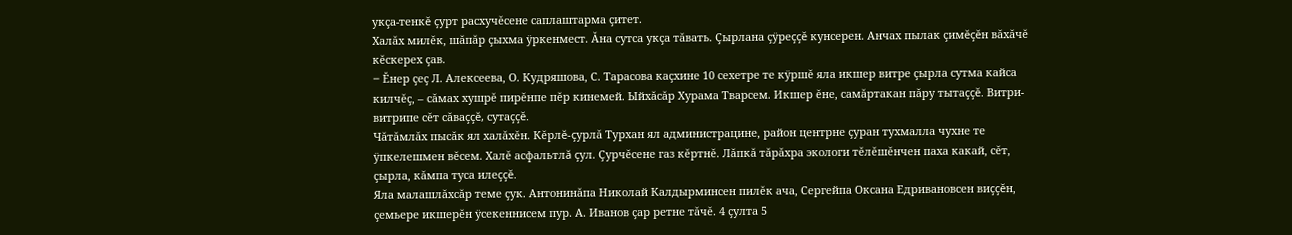укçа-тенкĕ çурт расхучĕсене саплаштарма çитет.
Халăх милĕк, шăпăр çыхма ÿркенмест. Ăна сутса укçа тăвать. Çырлана çÿреççĕ кунсерен. Анчах пылак çимĕçĕн вăхăчĕ кĕскерех çав.
– Ĕнер çеç Л. Алексеева, О. Кудряшова, С. Тарасова каçхине 10 сехетре те кÿршĕ яла икшер витре çырла сутма кайса килчĕç, – сăмах хушрĕ пирĕнпе пĕр кинемей. Ыйхăсăр Хурама Тварсем. Икшер ĕне, самăртакан пăру тытаççĕ. Витри-витрипе сĕт сăваççĕ, сутаççĕ.
Чăтăмлăх пысăк ял халăхĕн. Кĕрлĕ-çурлă Турхан ял администрацине, район центрне çуран тухмалла чухне те ÿпкелешмен вĕсем. Халĕ асфальтлă çул. Çурчĕсене газ кĕртнĕ. Лăпкă тăрăхра экологи тĕлĕшĕнчен паха какай, сĕт, çырла, кăмпа туса илеççĕ.
Яла малашлăхсăр теме çук. Антонинăпа Николай Калдырминсен пилĕк ача, Сергейпа Оксана Едривановсен виççĕн, çемьере икшерĕн ÿсекеннисем пур. А. Иванов çар ретне тăчĕ. 4 çулта 5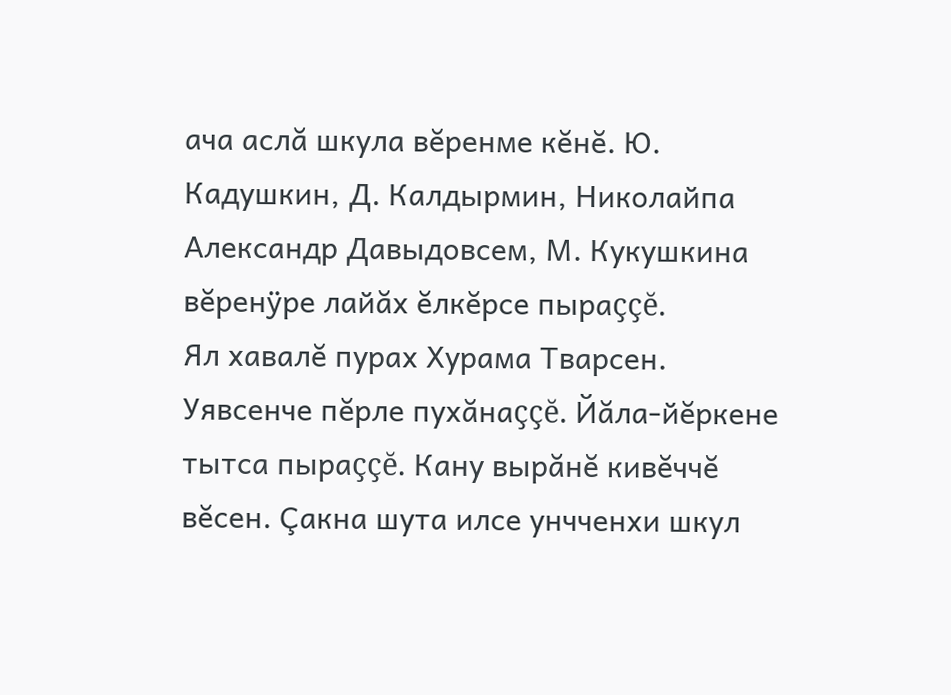ача аслă шкула вĕренме кĕнĕ. Ю. Кадушкин, Д. Калдырмин, Николайпа Александр Давыдовсем, М. Кукушкина вĕренÿре лайăх ĕлкĕрсе пыраççĕ.
Ял хавалĕ пурах Хурама Тварсен. Уявсенче пĕрле пухăнаççĕ. Йăла-йĕркене тытса пыраççĕ. Кану вырăнĕ кивĕччĕ вĕсен. Çакна шута илсе унчченхи шкул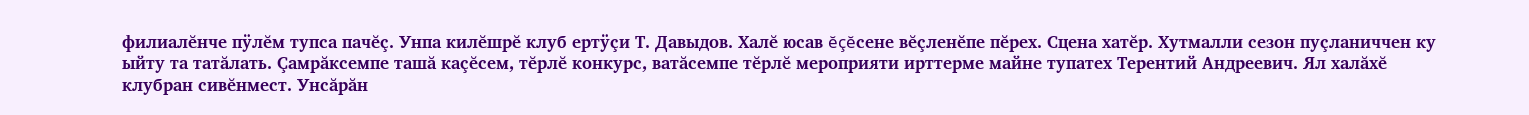филиалĕнче пÿлĕм тупса пачĕç. Унпа килĕшрĕ клуб ертÿçи Т. Давыдов. Халĕ юсав ĕçĕсене вĕçленĕпе пĕрех. Сцена хатĕр. Хутмалли сезон пуçланиччен ку ыйту та татăлать. Çамрăксемпе ташă каçĕсем, тĕрлĕ конкурс, ватăсемпе тĕрлĕ мероприяти ирттерме майне тупатех Терентий Андреевич. Ял халăхĕ клубран сивĕнмест. Унсăрăн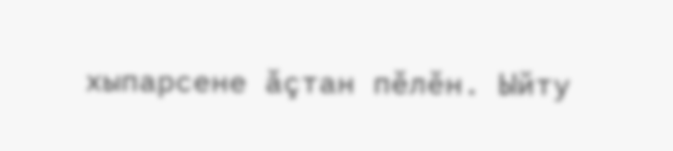хыпарсене ăçтан пĕлĕн. Ыйту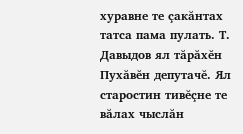хуравне те çакăнтах татса пама пулать. Т. Давыдов ял тăрăхĕн Пухăвĕн депутачĕ. Ял старостин тивĕçне те вăлах чыслăн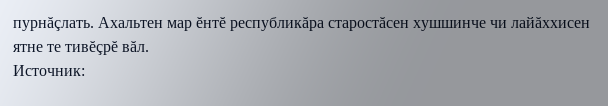пурнăçлать. Ахальтен мар ĕнтĕ республикăра старостăсен хушшинче чи лайăххисен ятне те тивĕçрĕ вăл.
Источник: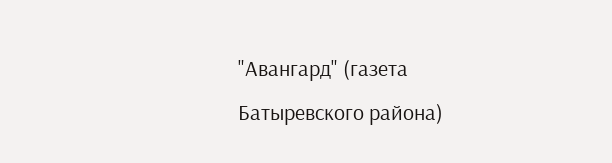"Авангард" (газета Батыревского района)